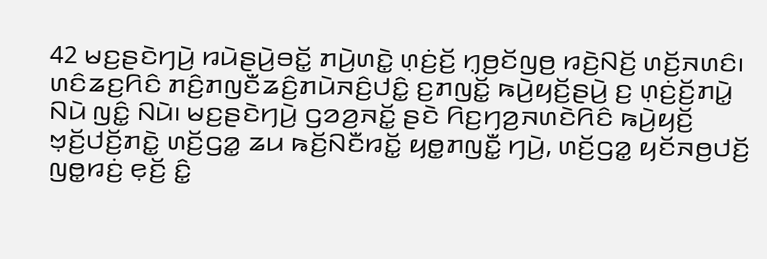42 ꤗꤢ꤬ꤔꤢꤧꤚꤣꤧ꤬ ꤙꤣꤧꤔꤣꤧ꤬ꤋꤢꤩ꤭ ꤊꤣꤧ꤬ꤛꤢꤧ꤭ ꤛ꤫ꤢꤦ꤬ꤢꤩ꤬ ꤚ꤫ꤥ꤬ꤢꤩꤜꤥ꤬ ꤙꤢꤧ꤬ꤡꤢꤩ꤬ ꤛꤢꤩ꤬ꤏꤛꤢꤨ꤯ ꤛꤢꤨꤘꤢ꤬ꤖꤢꤨ ꤊꤢꤨ꤬ꤊꤜꤢꤪꤘꤢꤨ꤬ꤊꤣꤧꤏꤢꤨ꤬ꤓꤢꤨ꤭ ꤢ꤬ꤊꤜꤢꤩ꤭ ꤒꤣꤧ꤬ꤟꤢꤩ꤬ꤔꤣꤧ꤬ ꤢ꤬ ꤛ꤫ꤢꤦ꤬ꤢꤩ꤬ꤊꤣꤧ꤭ ꤡꤣꤧ ꤜꤢꤨ꤭ ꤡꤣꤧ꤯ ꤗꤢ꤬ꤔꤢꤧꤚꤣꤧ꤬ ꤞꤤꤤ꤬ꤏꤢꤩ꤭ ꤔꤢꤧ ꤖꤢ꤬ꤚꤤ꤬ꤏꤛꤢꤧꤖꤢꤨ ꤒꤣꤧ꤬ꤟꤢꤩ꤬ ꤠ꤫ꤢꤩ꤬ꤓꤢꤩ꤬ꤊꤢꤧ꤭ ꤛꤢꤩ꤬ꤞꤤ꤭ ꤘꤣ ꤒꤢꤩ꤬ꤡꤢꤪꤙꤢꤩ꤭ ꤟꤥ꤭ꤊꤜꤢꤪ꤭ ꤚꤣꤧ꤬, ꤛꤢꤩ꤬ꤞꤤ꤭ ꤟꤢꤩꤏꤥ꤬ꤓꤢꤩ꤬ ꤜꤥ꤭ꤙꤢꤦ꤬ ꤕ꤫ꤢꤩ꤬ ꤢꤨ꤭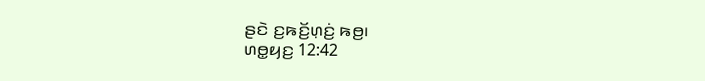ꤔꤢꤧ ꤢ꤬ꤒꤢꤩ꤬ꤛ꤫ꤢꤦ꤬ ꤒꤥ꤬꤯
ꤛꤥ꤭ꤟꤢ꤬ 12:42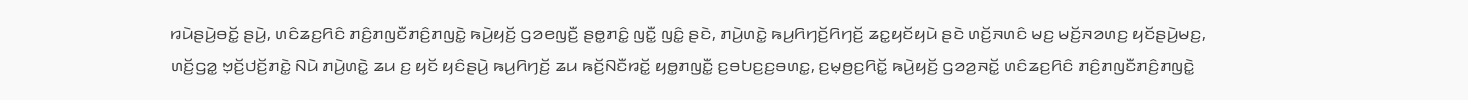ꤙꤣꤧꤔꤣꤧ꤬ꤋꤢꤩ꤭ ꤔꤣꤧ꤬, ꤛꤢꤨꤘꤢ꤬ꤖꤢꤨ ꤊꤢꤨ꤬ꤊꤜꤢꤪꤊꤢꤨ꤬ꤊꤜꤢꤧ꤭ ꤒꤣꤧ꤬ꤟꤢꤩ꤬ ꤞꤤꤕꤜꤢꤪ꤬ ꤔꤥ꤭ꤊꤢꤨ꤭ ꤜꤢꤪ꤭ ꤜꤢꤨ꤭ ꤔꤢꤧ, ꤊꤣꤧ꤬ꤛꤢꤧ꤭ ꤒꤣ꤬ꤖꤚꤢꤩ꤬ꤖꤚꤢꤩ꤬ ꤘꤢ꤭ꤟꤢꤩꤟꤣꤧ ꤔꤢꤧ ꤛꤢꤩ꤬ꤏꤛꤢꤨ ꤗꤢ꤬ ꤗꤢꤩ꤬ꤏꤤꤛꤢ꤬ ꤟꤢꤩꤔꤣꤧ꤬ꤗꤢ꤬, ꤛꤢꤩ꤬ꤞꤤ꤭ ꤠ꤫ꤢꤩ꤬ꤓꤢꤩ꤬ꤊꤢꤧ꤭ ꤡꤣꤧ ꤊꤣꤧ꤬ꤛꤢꤧ꤭ ꤘꤣ ꤢ꤬ ꤟꤢꤩ ꤟꤢꤨꤔꤣꤧ꤬ ꤒꤣ꤬ꤖꤚꤢꤩ꤬ ꤘꤣ ꤒꤢꤩ꤬ꤡꤢꤪꤙꤢꤩ꤭ ꤟꤥ꤭ꤊꤜꤢꤪ꤭ ꤢ꤬ꤋꤝꤢ꤬ꤢ꤬ꤋꤛꤢ꤭, ꤢ꤬ꤗ꤫ꤥ꤬ꤢ꤬ꤖꤢꤩ꤭ ꤒꤣꤧ꤬ꤟꤢꤩ꤬ ꤞꤤꤤ꤬ꤏꤢꤩ꤭ ꤛꤢꤨꤘꤢ꤬ꤖꤢꤨ ꤊꤢꤨ꤬ꤊꤜꤢꤪꤊꤢꤨ꤬ꤊꤜꤢꤧ꤭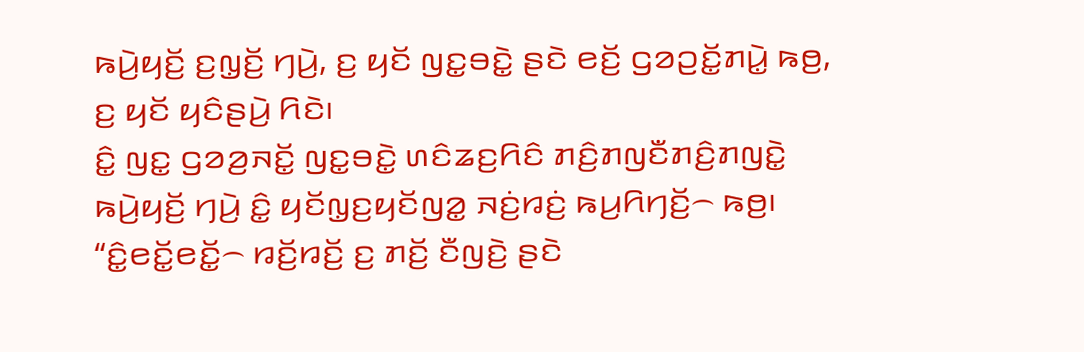ꤒꤣꤧ꤬ꤟꤢꤩ꤬ ꤢ꤬ꤜ꤫ꤢꤩ꤬ ꤚꤣꤧ꤬, ꤢ꤬ ꤟꤢꤩ ꤜꤢ꤭ꤋꤢꤧ꤭ ꤔꤢꤧ ꤕꤢꤩ꤬ ꤞꤤꤑꤢꤩ꤭ꤊꤣꤧ꤭ ꤒꤥ꤬, ꤢ꤬ ꤟꤢꤩ ꤟꤢꤨꤔꤣꤧ꤬ ꤖꤢꤧ꤯
ꤢꤨ꤭ ꤜꤢ꤭ ꤞꤤꤤ꤬ꤏꤢꤩ꤭ ꤜꤢ꤭ꤋꤢꤧ꤭ ꤛꤢꤨꤘꤢ꤬ꤖꤢꤨ ꤊꤢꤨ꤬ꤊꤜꤢꤪꤊꤢꤨ꤬ꤊꤜꤢꤧ꤭ ꤒꤣꤧ꤬ꤟꤢꤩ꤬ ꤚꤣꤧ꤬ ꤢꤨ꤭ ꤟꤢꤩꤜ꤫ꤢ꤬ꤟꤢꤩꤜꤤ꤭ ꤏꤢꤦ꤬ꤙꤢꤦ꤬ ꤒꤣ꤬ꤖꤚꤢꤩ꤬꤮ ꤒꤥ꤬꤯
“ꤢꤨ꤭ꤕꤢꤩ꤭ꤕꤢꤩ꤭꤮ ꤙꤢꤩ꤬ꤙꤢꤩ꤬ ꤢ꤬ ꤊꤢꤩ꤬ ꤢꤪꤜꤢꤧ꤬ ꤔꤢꤧ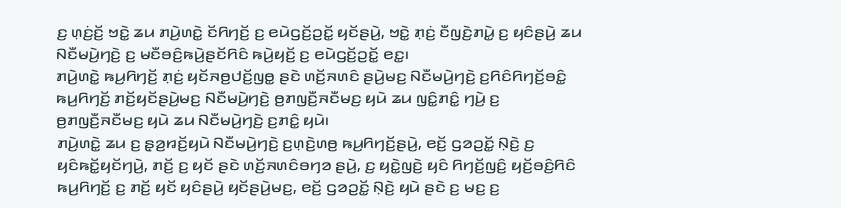ꤢ꤬ ꤛ꤫ꤢꤦ꤬ꤢꤩ꤬ ꤠꤢꤧ꤭ ꤘꤣ ꤊꤣꤧ꤬ꤛꤢꤧ꤭ ꤢꤩꤖꤚꤢꤩ꤬ ꤢ꤬ ꤕꤣꤧꤞꤢꤩ꤬ꤑꤢꤩ꤭ ꤟꤢꤩꤔꤣꤧ꤬, ꤠꤢꤧ꤭ ꤊ꤫ꤢꤦ꤬ ꤢꤪꤜꤢꤧ꤬ꤊꤣꤧ꤭ ꤢ꤬ ꤟꤢꤨꤔꤣꤧ꤬ ꤘꤣ ꤡꤢꤪꤗꤣꤧ꤬ꤚꤢꤧ꤬ ꤢ꤬ ꤗꤢꤪꤋꤢꤨ꤬ꤒꤣꤧ꤬ꤔꤢꤩꤖꤢꤨ ꤒꤣꤧ꤬ꤟꤢꤩ꤬ ꤢ꤬ ꤕꤣꤧꤞꤢꤩ꤬ꤑꤢꤩ꤭ ꤕꤢ꤭꤯
ꤊꤣꤧ꤬ꤛꤢꤧ꤭ ꤒꤣ꤬ꤖꤚꤢꤩ꤬ ꤊ꤫ꤢꤦ꤬ ꤟꤢꤩꤏꤥ꤬ꤓꤢꤩ꤬ꤜꤥ꤭ ꤔꤢꤧ ꤛꤢꤩ꤬ꤏꤛꤢꤨ ꤔꤣꤧ꤬ꤗꤢ꤬ ꤡꤢꤪꤗꤣꤧ꤬ꤚꤢꤧ꤬ ꤢ꤬ꤖꤢꤨꤖꤚꤢꤩ꤬ꤋꤢꤨ꤭ ꤒꤣ꤬ꤖꤚꤢꤩ꤬ ꤊꤢꤩ꤬ꤟꤢꤩꤔꤣꤧ꤬ꤗꤢ꤬ ꤡꤢꤪꤗꤣꤧ꤬ꤚꤢꤧ꤬ ꤥ꤬ꤊꤜꤢꤪ꤬ꤏꤢꤪꤗꤢ꤬ ꤟꤣꤧ ꤘꤣ ꤜꤢꤨ꤭ꤊꤢꤨ꤭ ꤚꤣꤧ꤬ ꤢ꤬ ꤥ꤬ꤊꤜꤢꤪ꤬ꤏꤢꤪꤗꤢ꤬ ꤟꤣꤧ ꤘꤣ ꤡꤢꤪꤗꤣꤧ꤬ꤚꤢꤧ꤬ ꤢ꤬ꤊꤢꤨ꤭ ꤟꤣꤧ꤯
ꤊꤣꤧ꤬ꤛꤢꤧ꤭ ꤘꤣ ꤢ꤬ ꤔ꤫ꤤ꤬ꤙꤢꤩ꤬ꤟꤣꤧ ꤡꤢꤪꤗꤣꤧ꤬ꤚꤢꤧ꤬ ꤢ꤬ꤛ꤫ꤢꤧ꤬ꤛꤥ꤬ ꤒꤣ꤬ꤖꤚꤢꤩ꤬ꤔꤣꤧ꤬, ꤕꤢꤩ꤬ ꤞꤤꤑꤢꤩ꤭ ꤡ꤫ꤢꤧ꤬ ꤢ꤬ ꤟꤢꤨꤒꤢꤩ꤭ꤟꤢꤩꤚꤣꤧ꤬, ꤊꤢꤩ꤬ ꤢ꤬ ꤟꤢꤩ ꤔꤢꤧ ꤛꤢꤩ꤬ꤏꤛꤢꤨꤋꤚꤤ ꤔꤣꤧ꤬, ꤢ꤬ ꤟꤢꤧ꤭ꤜꤢꤧ꤬ ꤟꤢꤨ ꤖꤚꤢꤩ꤬ꤜꤢꤨ꤬ ꤟꤢꤩ꤬ꤋꤢꤨ꤬ꤖꤢꤨ ꤒꤣ꤬ꤖꤚꤢꤩ꤬ ꤢ꤬ ꤊꤢꤩ꤬ ꤟꤢꤩ ꤟꤢꤨꤔꤣꤧ꤬ ꤟꤢꤩꤔꤣꤧ꤬ꤗꤢ꤬, ꤕꤢꤩ꤬ ꤞꤤꤑꤢꤩ꤭ ꤡ꤫ꤢꤧ꤬ ꤟꤣꤧ ꤔꤢꤧ ꤢ꤬ ꤗꤢ꤬ ꤢ꤬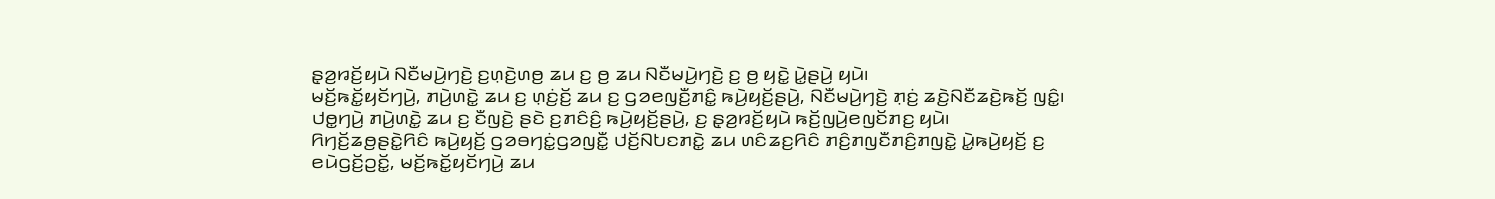ꤔ꤫ꤤ꤬ꤙꤢꤩ꤬ꤟꤣꤧ ꤡꤢꤪꤗꤣꤧ꤬ꤚꤢꤧ꤬ ꤢ꤬ꤛ꤫ꤢꤧ꤬ꤛꤥ꤬ ꤘꤣ ꤢ꤬ ꤥ꤬ ꤘꤣ ꤡꤢꤪꤗꤣꤧ꤬ꤚꤢꤧ꤬ ꤢ꤬ ꤥ꤬ ꤟꤢꤧ꤭ ꤣꤧ꤭ꤔꤣꤧ꤬ ꤟꤣꤧ꤯
ꤗꤢꤩ꤬ꤒꤢꤩ꤭ꤟꤢꤩꤚꤣꤧ꤬, ꤊꤣꤧ꤬ꤛꤢꤧ꤭ ꤘꤣ ꤢ꤬ ꤛ꤫ꤢꤦ꤬ꤢꤩ꤬ ꤘꤣ ꤢ꤬ ꤞꤤꤕꤜꤢꤪ꤬ꤊꤢꤨ꤭ ꤒꤣꤧ꤬ꤟꤢꤩ꤬ꤔꤣꤧ꤬, ꤡꤢꤪꤗꤣꤧ꤬ꤚꤢꤧ꤬ ꤊ꤫ꤢꤦ꤬ ꤘꤢꤧ꤬ꤡꤢꤪꤘꤢꤧ꤬ꤒꤢꤩ꤬ ꤜꤢꤨ꤭꤯ ꤓꤥ꤭ꤚꤣꤧ꤬ ꤊꤣꤧ꤬ꤛꤢꤧ꤭ ꤘꤣ ꤢ꤬ ꤢꤪꤜꤢꤧ꤬ ꤔꤢꤧ ꤢ꤬ꤊꤢꤨꤢꤨ꤬ ꤒꤣꤧ꤬ꤟꤢꤩ꤬ꤔꤣꤧ꤬, ꤢ꤬ ꤔ꤫ꤤ꤬ꤙꤢꤩ꤬ꤟꤣꤧ ꤒꤢꤩ꤬ꤜꤣꤧ꤬ꤕꤜꤢꤩꤊꤢ꤬ ꤟꤣꤧ꤯
ꤖꤚꤢꤩ꤬ꤘꤥ꤬ꤔꤢꤧ꤭ꤖꤢꤨ ꤒꤣꤧ꤬ꤟꤢꤩ꤬ ꤞꤤꤋꤚꤢꤦ꤭ꤞꤤꤜꤢꤪ꤭ ꤓꤢꤩ꤬ꤡꤝꤢꤊꤢꤧ꤭ ꤘꤣ ꤛꤢꤨꤘꤢ꤬ꤖꤢꤨ ꤊꤢꤨ꤬ꤊꤜꤢꤪꤊꤢꤨ꤬ꤊꤜꤢꤧ꤭ ꤣꤧ꤭ꤒꤣꤧ꤬ꤟꤢꤩ꤬ ꤢ꤬ ꤕꤣꤧꤞꤢꤩ꤬ꤑꤢꤩ꤭, ꤗꤢꤩ꤬ꤒꤢꤩ꤭ꤟꤢꤩꤚꤣꤧ꤬ ꤘꤣ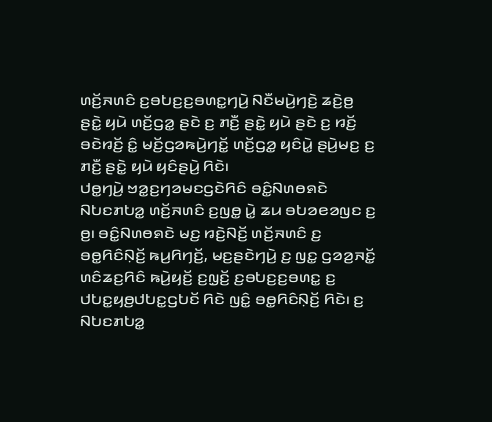ꤛꤢꤩ꤬ꤏꤛꤢꤨ ꤢ꤬ꤋꤝꤢ꤬ꤢ꤬ꤋꤛꤢ꤭ꤚꤣꤧ꤬ ꤡꤢꤪꤗꤣꤧ꤬ꤚꤢꤧ꤬ ꤘꤢꤧ꤬ꤥ꤬ ꤔꤢꤧ꤭ ꤟꤣꤧ ꤛꤢꤩ꤬ꤞꤤ꤭ ꤔꤢꤧ ꤢ꤬ ꤊꤢꤪ꤬ ꤔꤢꤧ꤭ ꤟꤣꤧ ꤔꤢꤧ ꤢ꤬ ꤙꤢꤩ꤬ ꤋꤢꤧꤙꤢꤩ꤬ ꤢꤨ꤭ ꤗꤢꤩ꤬ꤞꤤꤒꤣꤧ꤬ꤚꤢꤩ꤭ ꤛꤢꤩ꤬ꤞꤤ꤭ ꤟꤢꤨꤣꤧ꤭ ꤔꤣꤧ꤬ꤗꤢ꤬ ꤢ꤬ ꤊꤢꤪ꤬ ꤔꤢꤧ꤭ ꤟꤣꤧ ꤟꤢꤨꤔꤣꤧ꤬ ꤖꤢꤧ꤯
ꤓꤥ꤭ꤚꤣꤧ꤬ ꤠꤤ꤭ꤢ꤬ꤚꤤꤗꤢꤞꤢꤧꤖꤢꤨ ꤋꤢꤨ꤭ꤡꤛꤥꤎꤢꤧ ꤡꤝꤢꤊꤝꤤ꤭ ꤛꤢꤩ꤬ꤏꤛꤢꤨ ꤢ꤬ꤜꤥ꤭ ꤣꤧ꤭ ꤘꤣ ꤋꤝꤤꤕꤤꤜꤢ ꤢ꤬ ꤥ꤬꤯ ꤋꤢꤨ꤭ꤡꤛꤥꤎꤢꤧ ꤗꤢ꤬ ꤙꤢꤧ꤬ꤡꤢꤩ꤬ ꤛꤢꤩ꤬ꤏꤛꤢꤨ ꤢ꤬ ꤋꤥ꤭ꤖꤢꤨꤡ꤫ꤢꤩ꤬ ꤒꤣ꤬ꤖꤚꤢꤩ꤬, ꤗꤢ꤬ꤔꤢꤧꤚꤣꤧ꤬ ꤢ꤬ ꤜꤢ꤭ ꤞꤤꤤ꤬ꤏꤢꤩ꤭ ꤛꤢꤨꤘꤢ꤬ꤖꤢꤨ ꤒꤣꤧ꤬ꤟꤢꤩ꤬ ꤢ꤬ꤜ꤫ꤢꤩ꤬ ꤢ꤬ꤋꤝꤢ꤬ꤢ꤬ꤋꤛꤢ꤭ ꤢ꤬ ꤓꤝꤢ꤭ꤟꤥ꤬ꤓꤝꤢ꤭ꤞꤝꤢꤩ ꤖꤢꤧ ꤜꤢꤨ꤭ ꤋꤥ꤭ꤖꤢꤨꤡ꤫ꤢꤩ꤬ ꤖꤢꤧ꤯ ꤢ꤬ ꤡꤝꤢꤊꤝꤤ꤭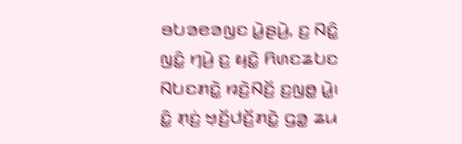ꤋꤝꤤꤕꤤꤜꤢ ꤣꤧ꤭ꤔꤣꤧ꤬, ꤢ꤬ ꤡꤢꤨ꤭ ꤜꤢꤨ꤭ ꤚꤣꤧ꤬ ꤢ꤬ ꤟꤢꤧ꤭ ꤖꤛꤢꤘꤝꤢ ꤡꤝꤢꤊꤢꤧ꤭ ꤙꤢꤧ꤬ꤡꤢꤩ꤬ ꤢ꤬ꤜꤥ꤭ ꤣꤧ꤭꤯
ꤢꤨ꤭ ꤊ꤫ꤢꤦ꤬ ꤠ꤫ꤢꤩ꤬ꤓꤢꤩ꤬ꤊꤢꤧ꤭ ꤞꤤ꤭ ꤘꤣ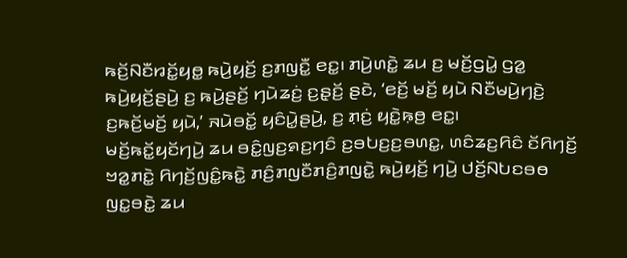ꤒꤢꤩ꤬ꤡꤢꤪꤙꤢꤩ꤭ꤟꤥ꤭ ꤒꤣꤧ꤬ꤟꤢꤩ꤬ ꤢ꤬ꤊꤜꤢꤪ꤭ ꤕꤢ꤭꤯ ꤊꤣꤧ꤬ꤛꤢꤧ꤭ ꤘꤣ ꤢ꤬ ꤗꤢꤩ꤬ꤞꤣꤧ꤭ ꤞꤤ꤭ ꤒꤣꤧ꤬ꤟꤢꤩ꤬ꤔꤣꤧ꤬ ꤢ꤬ ꤒꤣꤧ꤬ꤔꤢꤩ꤬ ꤚꤣꤧꤘꤢꤦ꤬ ꤢ꤬ꤔ꤫ꤢꤩ꤬ ꤔꤢꤧ, ‘ꤕꤢꤩ꤬ ꤗꤢꤩ꤬ ꤟꤣꤧ ꤡꤢꤪꤗꤣꤧ꤬ꤚꤢꤧ꤬ ꤢ꤬ꤒꤢꤩ꤬ꤗꤢꤩ꤬ ꤟꤣꤧ,’ ꤏꤣꤧꤋꤢꤩ꤭ ꤟꤢꤨꤣꤧ꤭ꤔꤣꤧ꤬, ꤢ꤬ ꤊ꤫ꤢꤦ꤬ ꤟꤢꤧ꤭ꤒ꤫ꤥ꤬ ꤕꤢ꤭꤯
ꤗꤢꤩ꤬ꤒꤢꤩ꤭ꤟꤢꤩꤚꤣꤧ꤬ ꤘꤣ ꤋꤢꤨ꤭ꤜꤢ꤬ꤎꤢ꤬ꤚꤢꤨ ꤢ꤬ꤋꤝꤢ꤬ꤢ꤬ꤋꤛꤢ꤭, ꤛꤢꤨꤘꤢ꤬ꤖꤢꤨ ꤢꤩꤖꤚꤢꤩ꤬ ꤠꤤ꤭ꤊꤢꤧ꤭ ꤖꤚꤢꤩ꤬ꤜꤢꤨ꤭ꤒꤢꤧ꤭ ꤊꤢꤨ꤬ꤊꤜꤢꤪꤊꤢꤨ꤬ꤊꤜꤢꤧ꤭ ꤒꤣꤧ꤬ꤟꤢꤩ꤬ ꤚꤣꤧ꤬ ꤓꤢꤩ꤬ꤡꤝꤢꤋꤥ ꤜꤢ꤭ꤋꤢꤧ꤭ ꤘꤣ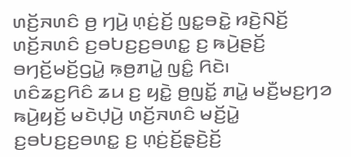ꤛꤢꤩ꤬ꤏꤛꤢꤨ ꤥ꤬ ꤚꤣꤧ꤬ ꤛ꤫ꤢꤦ꤬ꤢꤩ꤬ ꤜꤢ꤭ꤋꤢꤧ꤭ ꤙꤢꤧ꤬ꤡꤢꤩ꤬ ꤛꤢꤩ꤬ꤏꤛꤢꤨ ꤢ꤬ꤋꤝꤢ꤬ꤢ꤬ꤋꤛꤢ꤭ ꤢ꤬ ꤒꤣꤧ꤬ꤔꤢꤩ꤬ ꤋꤚꤢꤩ꤬ꤗꤢꤩ꤬ꤞꤣꤧ꤭ ꤒ꤫ꤥ꤬ꤊꤣꤧ꤭ ꤜꤢꤨ꤭ ꤖꤢꤧ꤯
ꤛꤢꤨꤘꤢ꤬ꤖꤢꤨ ꤘꤣ ꤢ꤬ ꤟꤢꤧ꤭ ꤥ꤬ꤜꤢꤩ꤭ ꤊꤣꤧ꤭ ꤗꤢꤪ꤬ꤗꤢ꤬ꤚꤤ ꤒꤣꤧ꤬ꤟꤢꤩ꤬ ꤗꤢꤧꤓ꤫ꤣꤧ꤬ ꤛꤢꤩ꤬ꤏꤛꤢꤨ ꤗꤢꤩ꤬ꤣꤧ꤭ ꤢ꤬ꤋꤝꤢ꤬ꤢ꤬ꤋꤛꤢ꤭ ꤢ꤬ ꤛ꤫ꤢꤦ꤬ꤢꤩ꤬ꤔ꤫ꤢꤧ꤬ꤢꤩ꤬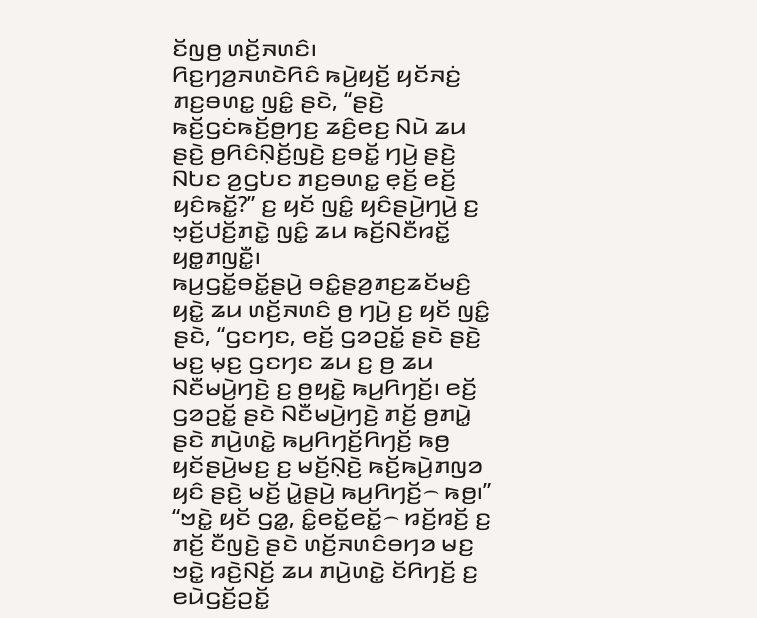ꤢꤩꤜꤥ꤬ ꤛꤢꤩ꤬ꤏꤛꤢꤨ꤯
ꤖꤢ꤬ꤚꤤ꤬ꤏꤛꤢꤧꤖꤢꤨ ꤒꤣꤧ꤬ꤟꤢꤩ꤬ ꤟꤢꤩꤏꤢꤦ꤬ ꤊꤢ꤬ꤋꤛꤢ꤭ ꤜꤢꤨ꤭ ꤔꤢꤧ, “ꤔꤢꤧ꤬ ꤒꤢꤩ꤬ꤞꤢꤦꤒꤢꤩ꤬ꤥ꤬ꤚꤢ꤬ ꤘꤢꤨ꤬ꤕꤢ꤬ ꤡꤣꤧ ꤘꤣ ꤔꤢꤧ꤬ ꤥ꤬ꤖꤢꤨꤡ꤫ꤢꤩ꤬ꤜꤢꤧ꤬ ꤢ꤬ꤋꤢꤩ꤭ ꤚꤣꤧ꤬ ꤔꤢꤧ꤬ ꤡꤝꤢ ꤤ꤬ꤞꤝꤢ ꤊꤢ꤬ꤋꤛꤢ꤭ ꤕ꤫ꤢꤩ꤬ ꤕꤢꤩ꤬ ꤟꤢꤨꤒꤢꤩ꤭?” ꤢ꤬ ꤟꤢꤩ ꤜꤢꤨ꤭ ꤟꤢꤨꤔꤣꤧ꤬ꤚꤣꤧ꤬ ꤢ꤬ ꤠ꤫ꤢꤩ꤬ꤓꤢꤩ꤬ꤊꤢꤧ꤭ ꤜꤢꤨ꤭ ꤘꤣ ꤒꤢꤩ꤬ꤡꤢꤪꤙꤢꤩ꤭ ꤟꤥ꤭ꤊꤜꤢꤪ꤭꤯
ꤒꤣ꤬ꤞꤢꤩ꤭ꤋꤢꤩ꤭ꤔꤣꤧ꤬ ꤋꤢꤨ꤭ꤔꤤ꤬ꤊꤢ꤬ꤘꤢꤩꤗꤢꤨ꤬ ꤟꤢꤧ꤭ ꤘꤣ ꤛꤢꤩ꤬ꤏꤛꤢꤨ ꤥ꤬ ꤚꤣꤧ꤬ ꤢ꤬ ꤟꤢꤩ ꤜꤢꤨ꤭ ꤔꤢꤧ, “ꤞꤢꤚꤢ, ꤕꤢꤩ꤬ ꤞꤤꤑꤢꤩ꤭ ꤔꤢꤧ ꤔꤢꤧ꤬ ꤗꤢ꤬ ꤗ꤫ꤢ꤬ ꤞꤢꤚꤢ ꤘꤣ ꤢ꤬ ꤥ꤬ ꤘꤣ ꤡꤢꤪꤗꤣꤧ꤬ꤚꤢꤧ꤬ ꤢ꤬ ꤥ꤬ꤟꤢꤧ꤭ ꤒꤣ꤬ꤖꤚꤢꤩ꤬꤯ ꤕꤢꤩ꤬ ꤞꤤꤑꤢꤩ꤭ ꤔꤢꤧ ꤡꤢꤪꤗꤣꤧ꤬ꤚꤢꤧ꤬ ꤊꤢꤩ꤬ ꤥ꤬ꤊꤣꤧ꤭ ꤔꤢꤧ ꤊꤣꤧ꤬ꤛꤢꤧ꤭ ꤒꤣ꤬ꤖꤚꤢꤩ꤬ꤖꤚꤢꤩ꤬ ꤒꤥ꤬ ꤟꤢꤩꤔꤣꤧ꤬ꤗꤢ꤬ ꤢ꤬ ꤗꤢꤩ꤬ꤡ꤫ꤢꤧ꤬ ꤒꤢꤩ꤬ꤒꤣꤧ꤬ꤊꤜꤤ ꤟꤢꤨ ꤔꤢꤧ꤬ ꤗꤢꤩ꤬ ꤣꤧ꤭ꤔꤣꤧ꤬ ꤒꤣ꤬ꤖꤚꤢꤩ꤬꤮ ꤒꤥ꤬꤯”
“ꤠꤢꤧ꤭ ꤟꤢꤩ ꤞꤤ꤭, ꤢꤨ꤭ꤕꤢꤩ꤭ꤕꤢꤩ꤭꤮ ꤙꤢꤩ꤬ꤙꤢꤩ꤬ ꤢ꤬ ꤊꤢꤩ꤬ ꤢꤪꤜꤢꤧ꤬ ꤔꤢꤧ ꤛꤢꤩ꤬ꤏꤛꤢꤨꤋꤚꤤ ꤗꤢ꤬ ꤠꤢꤧ꤭ ꤙꤢꤧ꤬ꤡꤢꤩ꤬ ꤘꤣ ꤊꤣꤧ꤬ꤛꤢꤧ꤭ ꤢꤩꤖꤚꤢꤩ꤬ ꤢ꤬ ꤕꤣꤧꤞꤢꤩ꤬ꤑꤢꤩ꤭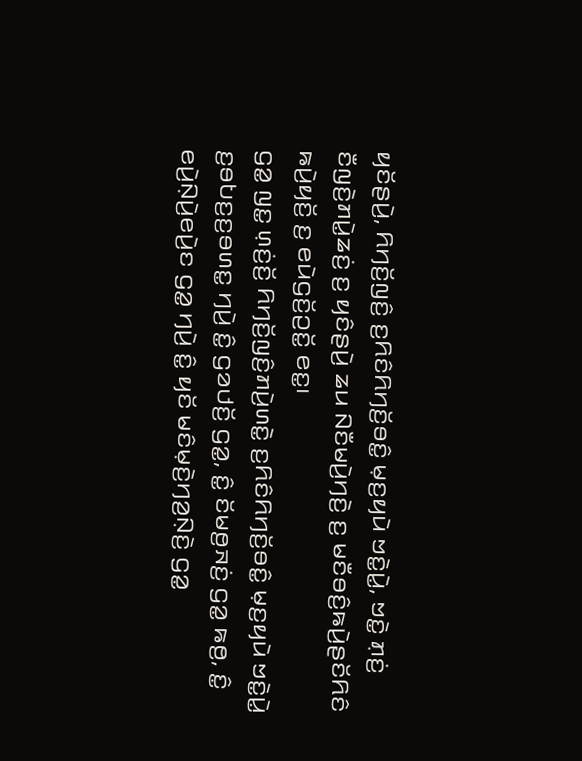ꤟꤢꤩꤔꤣꤧ꤬, ꤖꤚꤢꤩ꤬ꤜꤢꤨ꤬ ꤢ꤬ꤖꤢꤨꤖꤚꤢꤩ꤬ꤋꤢꤨ꤭ ꤗ꤫ꤢ꤬ꤟꤣꤧ ꤠꤢꤧ꤭ꤣꤧ꤭, ꤠꤢꤧ꤭ ꤊ꤫ꤢꤦ꤬ ꤢꤪꤜꤢꤧ꤬ꤊꤣꤧ꤭ꤘꤢꤦ꤬ ꤢ꤬ ꤟꤢꤨꤔꤣꤧ꤬ ꤘꤣ ꤡꤢꤪꤗꤣꤧ꤬ꤚꤢꤧ꤬ ꤢ꤬ ꤗꤢꤪꤋꤢꤨ꤬ꤒꤣꤧ꤬ꤔꤢꤩꤖꤢꤨ ꤒꤣꤧ꤬ꤟꤢꤩ꤬ ꤢ꤬ ꤕꤣꤧꤞꤢꤩ꤬ꤑꤢꤩ꤭ ꤕꤢ꤭꤯
ꤞꤤ꤭ ꤜꤢ꤭ ꤛ꤫ꤢꤦ꤬ꤢꤩ꤬ ꤖꤚꤢꤩ꤬ꤜꤢꤨ꤬ꤊꤣꤧ꤬ꤛꤢꤧ꤭ ꤢ꤬ꤖꤢꤨꤖꤚꤢꤩ꤬ꤋꤢꤨ꤭ ꤗ꤫ꤢ꤬ꤟꤣꤧ ꤠꤢꤧ꤭ꤣꤧ꤭ ꤢ꤬ꤋꤝꤢ꤬ꤢ꤬ꤋꤛꤢ꤭ ꤚꤣꤧ꤬ ꤢꤨ꤭ ꤞꤤꤓꤢꤩ꤬ ꤞꤤ꤭, ꤢꤨ꤭ ꤢꤩꤗꤥ꤬ꤏꤢꤦ꤬ ꤞꤤ꤭ ꤒꤥ꤬, ꤢꤨ꤭ ꤕꤣꤧ꤬ꤡ꤫ꤣꤧ꤬ꤕꤣꤧ꤬ꤢ ꤞꤤ꤭ ꤚꤣꤧ꤬ ꤢꤨ꤭ ꤟꤢꤩ ꤗꤢꤨꤗ꤫ꤢꤧ꤬ꤚꤤ꤬ꤡ꤫ꤢꤧ꤬ ꤞꤤ꤭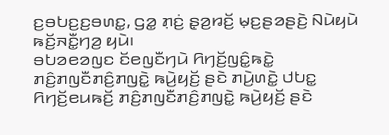ꤢ꤬ꤋꤝꤢ꤬ꤢ꤬ꤋꤛꤢ꤭, ꤞꤤ꤭ ꤊ꤫ꤢꤦ꤬ ꤔ꤫ꤤ꤬ꤙꤢꤩ꤬ ꤗ꤫ꤢ꤬ꤔꤤꤔꤢꤧ꤬ ꤡꤣꤧꤟꤣꤧ ꤒꤢꤩ꤬ꤏꤢꤪ꤭ꤚꤤ꤬ ꤟꤣꤧ꤯
ꤋꤝꤤꤕꤤꤜꤢ ꤢꤩꤕꤜꤢꤪꤚꤣꤧ ꤖꤚꤢꤩ꤬ꤜꤢꤨ꤭ꤒꤢꤧ꤭ ꤊꤢꤨ꤬ꤊꤜꤢꤪꤊꤢꤨ꤬ꤊꤜꤢꤧ꤭ ꤒꤣꤧ꤬ꤟꤢꤩ꤬ ꤔꤢꤧ ꤊꤣꤧ꤬ꤛꤢꤧ꤭ ꤓꤝꤢ꤭ ꤖꤚꤢꤩ꤬ꤕꤣꤒꤢꤩ꤬ ꤊꤢꤨ꤬ꤊꤜꤢꤪꤊꤢꤨ꤬ꤊꤜꤢꤧ꤭ ꤒꤣꤧ꤬ꤟꤢꤩ꤬ ꤔꤢꤧ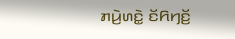ꤊꤣꤧ꤬ꤛꤢꤧ꤭ ꤢꤩꤖꤚꤢꤩ꤬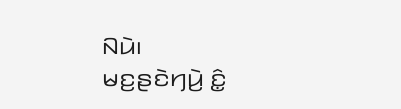ꤡꤣꤧ꤯
ꤗꤢ꤬ꤔꤢꤧꤚꤣꤧ꤬ ꤢꤨ꤭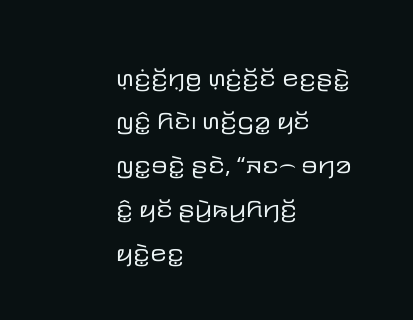ꤛ꤫ꤢꤦ꤬ꤢꤩ꤬ꤚ꤫ꤥ꤬ ꤛ꤫ꤢꤦ꤬ꤢꤩ꤬ꤢꤩ ꤕꤢ꤬ꤔꤢꤧ꤭ ꤜꤢꤨ꤭ ꤖꤢꤧ꤯ ꤛꤢꤩ꤬ꤞꤤ꤭ ꤟꤢꤩ ꤜꤢ꤭ꤋꤢꤧ꤭ ꤔꤢꤧ, “ꤏꤢ꤮ ꤋꤚꤤ ꤢꤨ꤭ ꤟꤢꤩ ꤔꤣꤧ꤬ꤒꤣ꤬ꤖꤚꤢꤩ꤬ ꤟꤢꤧ꤭ꤕꤢ꤭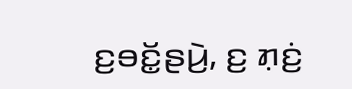ꤢ꤬ꤋꤢꤩ꤭ꤔꤣꤧ꤬, ꤢ꤬ ꤊ꤫ꤢꤦ꤬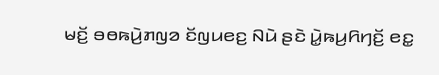ꤗꤢꤩ꤬ ꤋꤥꤒꤣꤧ꤬ꤊꤜꤤ ꤢꤩꤜꤣꤕꤢ꤬ ꤡꤣꤧ ꤔꤢꤧ ꤣꤧ꤭ꤒꤣ꤬ꤖꤚꤢꤩ꤬ ꤕꤢ꤭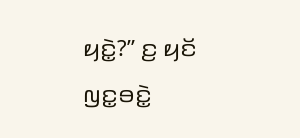ꤟꤢꤧ꤭?” ꤢ꤬ ꤟꤢꤩ ꤜꤢ꤭ꤋꤢꤧ꤭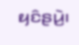ꤟꤢꤨꤔꤣꤧ꤬꤯